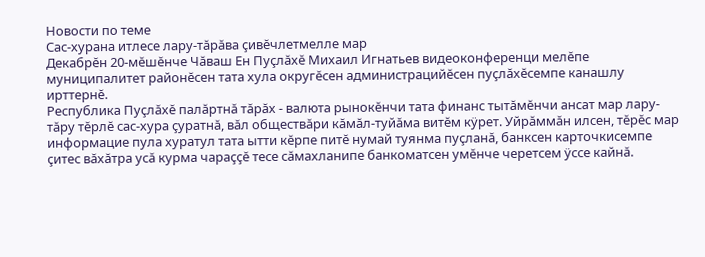Новости по теме
Сас-хурана итлесе лару-тăрăва çивĕчлетмелле мар
Декабрĕн 20-мĕшĕнче Чăваш Ен Пуçлăхĕ Михаил Игнатьев видеоконференци мелĕпе муниципалитет районĕсен тата хула округĕсен администрацийĕсен пуçлăхĕсемпе канашлу ирттернĕ.
Республика Пуçлăхĕ палăртнă тăрăх - валюта рынокĕнчи тата финанс тытăмĕнчи ансат мар лару-тăру тĕрлĕ сас-хура çуратнă, вăл обществăри кăмăл-туйăма витĕм кÿрет. Уйрăммăн илсен, тĕрĕс мар информацие пула хуратул тата ытти кĕрпе питĕ нумай туянма пуçланă, банксен карточкисемпе çитес вăхăтра усă курма чараççĕ тесе сăмахланипе банкоматсен умĕнче черетсем ÿссе кайнă.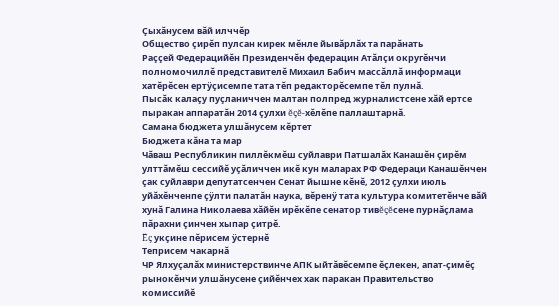Çыхăнусем вăй илччĕр
Общество çирĕп пулсан кирек мĕнле йывăрлăх та парăнать
Раççей Федерацийĕн Президенчĕн федерацин Атăлçи округĕнчи полномочиллĕ представителĕ Михаил Бабич массăллă информаци хатĕрĕсен ертÿçисемпе тата тĕп редакторĕсемпе тĕл пулнă.
Пысăк калаçу пуçланиччен малтан полпред журналистсене хăй ертсе пыракан аппаратăн 2014 çулхи ĕçĕ-хĕлĕпе паллаштарнă.
Самана бюджета улшăнусем кĕртет
Бюджета кăна та мар
Чăваш Республикин пиллĕкмĕш суйлаври Патшалăх Канашĕн çирĕм улттăмĕш сессийĕ уçăличчен икĕ кун маларах РФ Федераци Канашĕнчен çак суйлаври депутатсенчен Сенат йышне кĕнĕ, 2012 çулхи июль уйăхĕнченпе çÿлти палатăн наука, вĕренÿ тата культура комитетĕнче вăй хунă Галина Николаева хăйĕн ирĕкĕпе сенатор тивĕçĕсене пурнăçлама пăрахни çинчен хыпар çитрĕ.
Ĕç укçине пĕрисем ÿстернĕ
Теприсем чакарнă
ЧР Ялхуçалăх министерствинче АПК ыйтăвĕсемпе ĕçлекен, апат-çимĕç рынокĕнчи улшăнусене çийĕнчех хак паракан Правительство комиссийĕ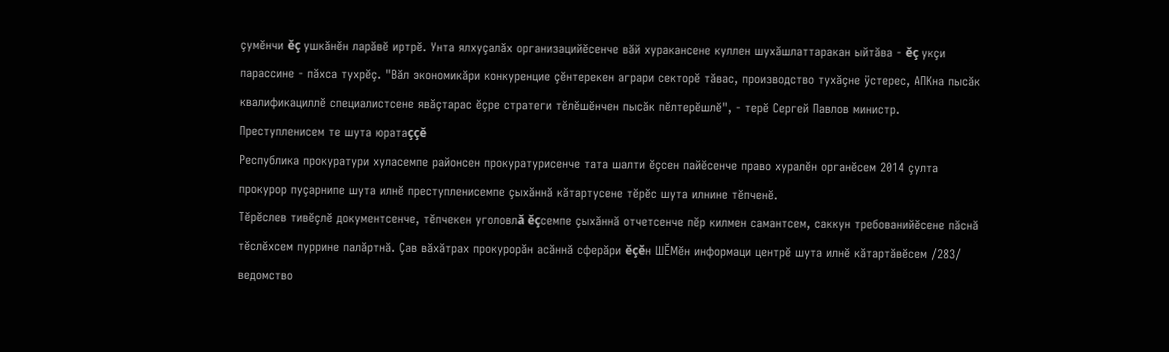çумĕнчи ĕç ушкăнĕн ларăвĕ иртрĕ. Унта ялхуçалăх организацийĕсенче вăй хуракансене куллен шухăшлаттаракан ыйтăва - ĕç укçи парассине - пăхса тухрĕç. "Вăл экономикăри конкуренцие çĕнтерекен аграри секторĕ тăвас, производство тухăçне ÿстерес, АПКна пысăк квалификациллĕ специалистсене явăçтарас ĕçре стратеги тĕлĕшĕнчен пысăк пĕлтерĕшлĕ", - терĕ Сергей Павлов министр.
Преступленисем те шута юратаççĕ
Республика прокуратури хуласемпе районсен прокуратурисенче тата шалти ĕçсен пайĕсенче право хуралĕн органĕсем 2014 çулта прокурор пуçарнипе шута илнĕ преступленисемпе çыхăннă кăтартусене тĕрĕс шута илнине тĕпченĕ.
Тĕрĕслев тивĕçлĕ документсенче, тĕпчекен уголовлă ĕçсемпе çыхăннă отчетсенче пĕр килмен самантсем, саккун требованийĕсене пăснă тĕслĕхсем пуррине палăртнă. Çав вăхăтрах прокурорăн асăннă сферăри ĕçĕн ШĔМĕн информаци центрĕ шута илнĕ кăтартăвĕсем /283/ ведомство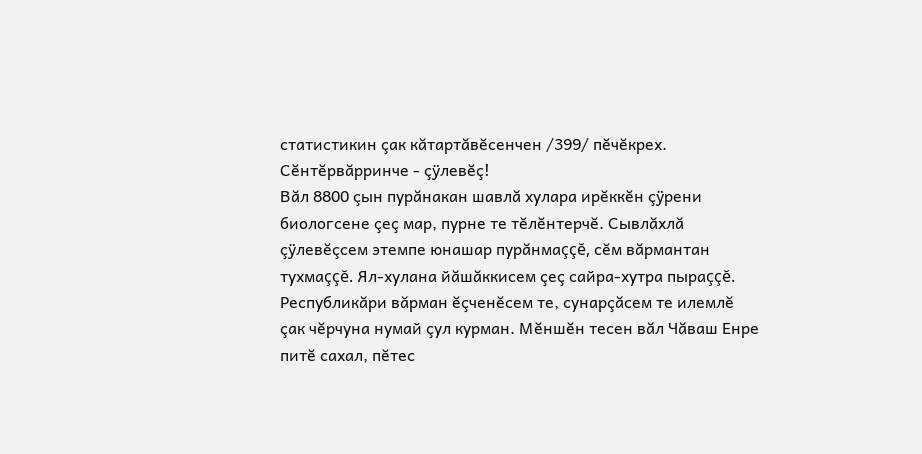статистикин çак кăтартăвĕсенчен /399/ пĕчĕкрех.
Сĕнтĕрвăрринче - çÿлевĕç!
Вăл 8800 çын пурăнакан шавлă хулара ирĕккĕн çÿрени биологсене çеç мар, пурне те тĕлĕнтерчĕ. Сывлăхлă çÿлевĕçсем этемпе юнашар пурăнмаççĕ, сĕм вăрмантан тухмаççĕ. Ял-хулана йăшăккисем çеç сайра-хутра пыраççĕ.
Республикăри вăрман ĕçченĕсем те, сунарçăсем те илемлĕ çак чĕрчуна нумай çул курман. Мĕншĕн тесен вăл Чăваш Енре питĕ сахал, пĕтес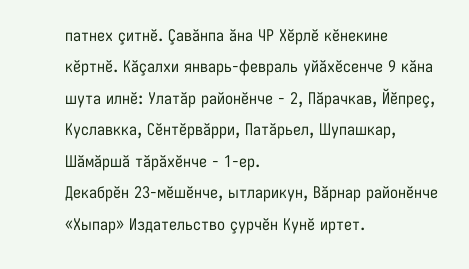патнех çитнĕ. Çавăнпа ăна ЧР Хĕрлĕ кĕнекине кĕртнĕ. Кăçалхи январь-февраль уйăхĕсенче 9 кăна шута илнĕ: Улатăр районĕнче - 2, Пăрачкав, Йĕпреç, Куславкка, Сĕнтĕрвăрри, Патăрьел, Шупашкар, Шăмăршă тăрăхĕнче - 1-ер.
Декабрĕн 23-мĕшĕнче, ытларикун, Вăрнар районĕнче «Хыпар» Издательство çурчĕн Кунĕ иртет.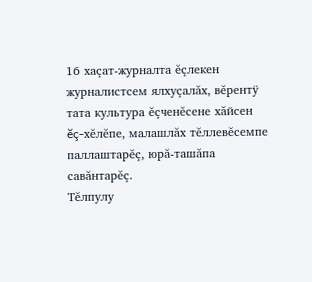16 хаçат-журналта ĕçлекен журналистсем ялхуçалăх, вĕрентÿ тата культура ĕçченĕсене хăйсен ĕç-хĕлĕпе, малашлăх тĕллевĕсемпе паллаштарĕç, юрă-ташăпа савăнтарĕç.
Тĕлпулу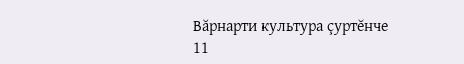Вăрнарти культура çуртĕнче
11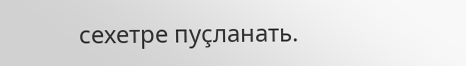сехетре пуçланать.